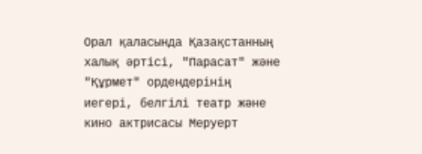Орал қаласында Қазақстанның халық әртісі, "Парасат" және "Құрмет" ордендерінің иегері, белгілі театр және кино актрисасы Меруерт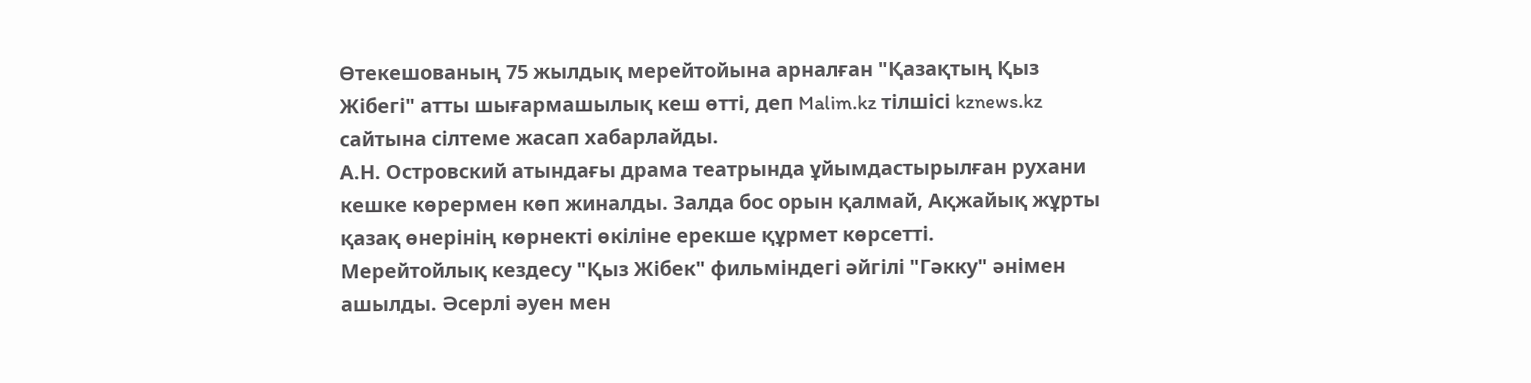Өтекешованың 75 жылдық мерейтойына арналған "Қазақтың Қыз Жібегі" атты шығармашылық кеш өтті, деп Malim.kz тілшісі kznews.kz сайтына сілтеме жасап хабарлайды.
А.Н. Островский атындағы драма театрында ұйымдастырылған рухани кешке көрермен көп жиналды. Залда бос орын қалмай, Ақжайық жұрты қазақ өнерінің көрнекті өкіліне ерекше құрмет көрсетті.
Мерейтойлық кездесу "Қыз Жібек" фильміндегі әйгілі "Гәкку" әнімен ашылды. Әсерлі әуен мен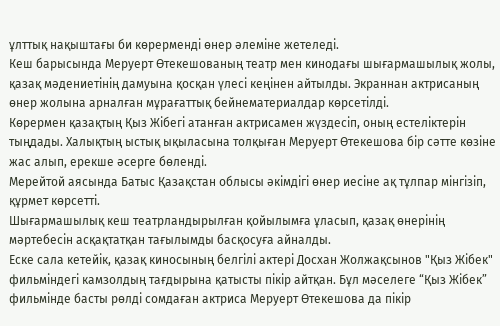ұлттық нақыштағы би көрерменді өнер әлеміне жетеледі.
Кеш барысында Меруерт Өтекешованың театр мен кинодағы шығармашылық жолы, қазақ мәдениетінің дамуына қосқан үлесі кеңінен айтылды. Экраннан актрисаның өнер жолына арналған мұрағаттық бейнематериалдар көрсетілді.
Көрермен қазақтың Қыз Жібегі атанған актрисамен жүздесіп, оның естеліктерін тыңдады. Халықтың ыстық ықыласына толқыған Меруерт Өтекешова бір сәтте көзіне жас алып, ерекше әсерге бөленді.
Мерейтой аясында Батыс Қазақстан облысы әкімдігі өнер иесіне ақ тұлпар мінгізіп, құрмет көрсетті.
Шығармашылық кеш театрландырылған қойылымға ұласып, қазақ өнерінің мәртебесін асқақтатқан тағылымды басқосуға айналды.
Еске сала кетейік, қазақ киносының белгілі актері Досхан Жолжақсынов "Қыз Жібек" фильміндегі камзолдың тағдырына қатысты пікір айтқан. Бұл мәселеге “Қыз Жібек” фильмінде басты рөлді сомдаған актриса Меруерт Өтекешова да пікір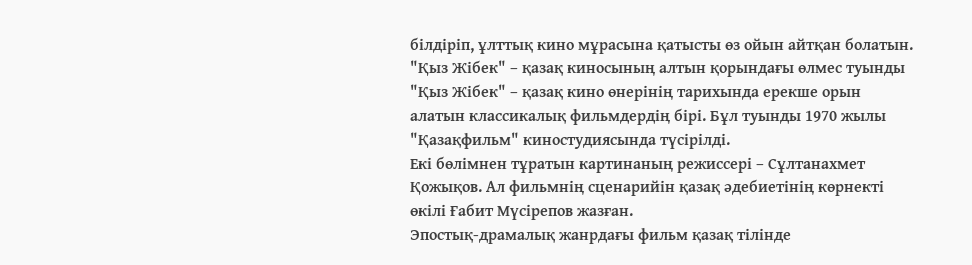білдіріп, ұлттық кино мұрасына қатысты өз ойын айтқан болатын.
"Қыз Жібек" – қазақ киносының алтын қорындағы өлмес туынды
"Қыз Жібек" – қазақ кино өнерінің тарихында ерекше орын алатын классикалық фильмдердің бірі. Бұл туынды 1970 жылы "Қазақфильм" киностудиясында түсірілді.
Екі бөлімнен тұратын картинаның режиссері – Сұлтанахмет Қожықов. Ал фильмнің сценарийін қазақ әдебиетінің көрнекті өкілі Ғабит Мүсірепов жазған.
Эпостық-драмалық жанрдағы фильм қазақ тілінде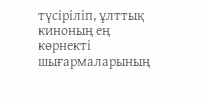түсіріліп, ұлттық киноның ең көрнекті шығармаларының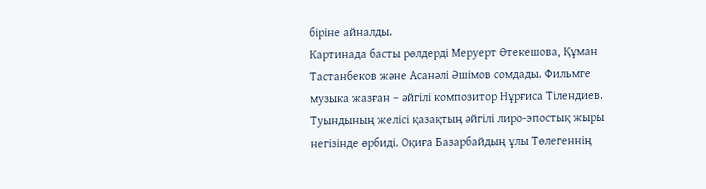біріне айналды.
Картинада басты рөлдерді Меруерт Өтекешова, Құман Тастанбеков және Асанәлі Әшімов сомдады. Фильмге музыка жазған – әйгілі композитор Нұрғиса Тілендиев.
Туындының желісі қазақтың әйгілі лиро-эпостық жыры негізінде өрбиді. Оқиға Базарбайдың ұлы Төлегеннің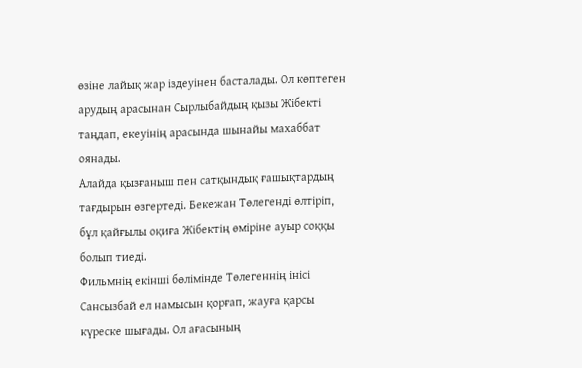өзіне лайық жар іздеуінен басталады. Ол көптеген арудың арасынан Сырлыбайдың қызы Жібекті таңдап, екеуінің арасында шынайы махаббат оянады.
Алайда қызғаныш пен сатқындық ғашықтардың тағдырын өзгертеді. Бекежан Төлегенді өлтіріп, бұл қайғылы оқиға Жібектің өміріне ауыр соққы болып тиеді.
Фильмнің екінші бөлімінде Төлегеннің інісі Сансызбай ел намысын қорғап, жауға қарсы күреске шығады. Ол ағасының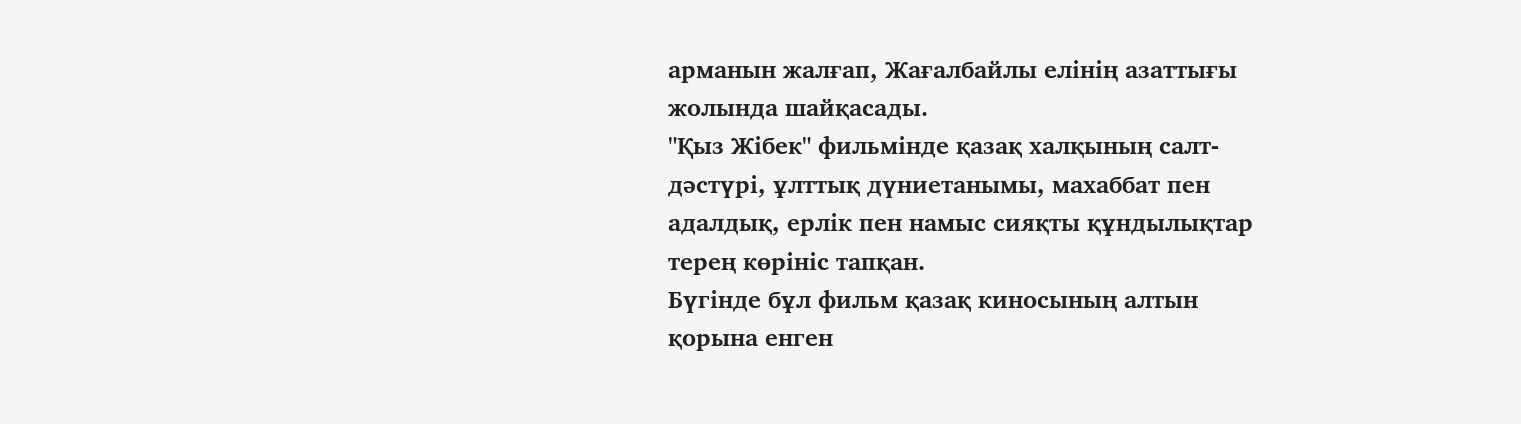арманын жалғап, Жағалбайлы елінің азаттығы жолында шайқасады.
"Қыз Жібек" фильмінде қазақ халқының салт-дәстүрі, ұлттық дүниетанымы, махаббат пен адалдық, ерлік пен намыс сияқты құндылықтар терең көрініс тапқан.
Бүгінде бұл фильм қазақ киносының алтын қорына енген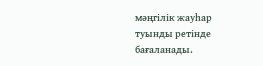мәңгілік жауһар туынды ретінде бағаланады.